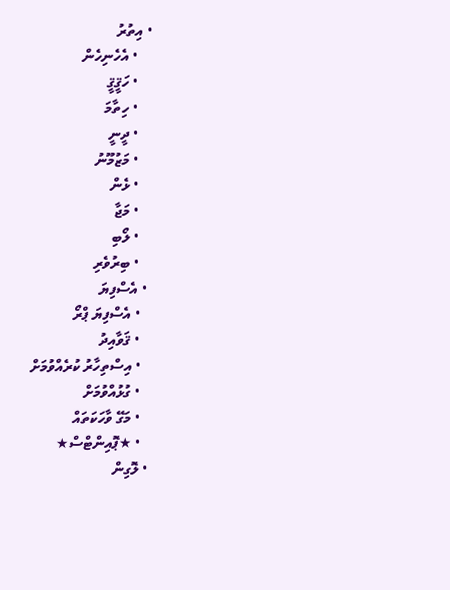• އިތުރު
    • އެހެނިހެން
    • ހަޤީޤީ
    • ހިތާމަ
    • ދީނީ
    • މަޒުމޫނު
    • ޅެން
    • މަޖާ
    • ލޯބި
    • ބިރުވެރި
  • އެސްފިޔަ
    • އެސްފިޔަ ޕްރޯ
    • ޤަވާއިދު
    • އިސްތިހާރު ކުރެއްވުމަށް
    • ގުޅުއްވުމަށް
    • މަގޭ ވާހަކަތައް
    • ★ޕޮއިންޓްސް★
  • ލޮގިން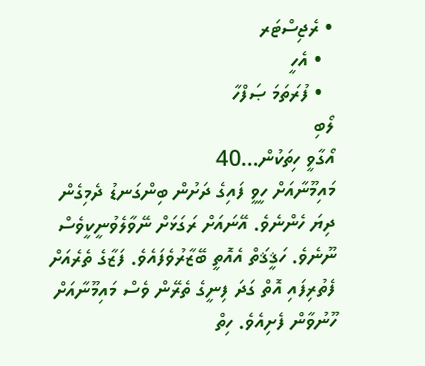• ރެޖިސްޓަރ
  • އެހީ
  • ފުރަތަމަ ޞަފްހާ
ލޯބި
އޯގާވީ ހިތަކުން…40
މައިމޫނާއަށް ހީވީ ފައިގެ ދަށުން ބިންގަނޑު ދެމިގެން ދިޔަ ހެންނެވެ. އޭނައަށް ރަގަޅަށް ނޭވާލެވުނީކީވެސް ނޫނެވެ. ހަޤީޤަތް އެއޮތީ ބޭޒާރުވެފައެވެ. ފަޒާގެ ތެރެއަށް ފެތުރިފައި އޮތް ގަދަ ފިނީގެ ތެރޭން ވެސް މައިމޫނާއަށް ހޫނުވާން ފެށިއެވެ. ހިތް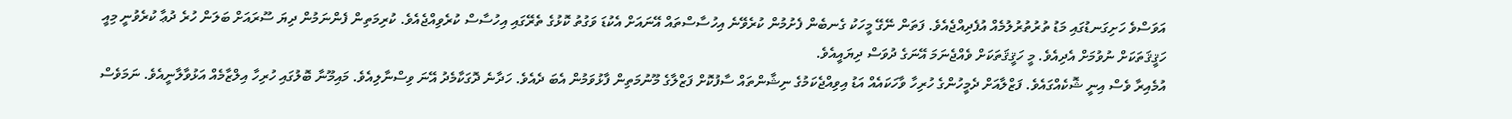އަވަސްވެ ހަށިގަނޑުގައި މަޑު ތުރުތުރުލުމެއް އުފެދިއްޖެއެވެ. ފަތަން ނޭގޭ މީހަކު ގެނބެން ފެށުމުން ކުރެވޭނެ އިހުސާސްތައް އޭނައަށް އެކުޑަ ވަގުތު ކޮޅުގެ ތެރޭގައި އިހުސާސް ކުރެވިއްޖެއެވެ. ކުރިމަތިން ފެންނަމުން ދިޔަ ސޫރައަށް ބަލަން ހުރެ ދުޢާ ކުރެވުނީ މިއީ ހަޤީޤަތަކަށް ނުވުމަށް އެދިއެވެ. މީ ހަޤީޤަތަކަށް ވެއްޖެނަމަ އޭނަގެ ދުވަސް ދިޔައީއެވެ.
އުމެއިރާ ވެސް އިނީ ޝޮކެއްގައެވެ. ފަޒްލާއަށް ދެމީހުންގެ ހުރިހާ ވާހަކައެއް އަޑު އިވިއްޖެކަމުގެ ނިޝާންތައް ސާފުކޮށް ފަޒްލާގެ މޫނުމަތިން ފާޅުވަމުން އެބަ ދެއެވެ. ހަދާނެ ދޮގަކާމެދު އޭނަ ވިސްނާލިއެވެ. މައިމޫނާ ބޮލުގައި ހުރިހާ އިލްޒާމެއް އަޅުވާލާނީއެވެ. ނަމަވެސް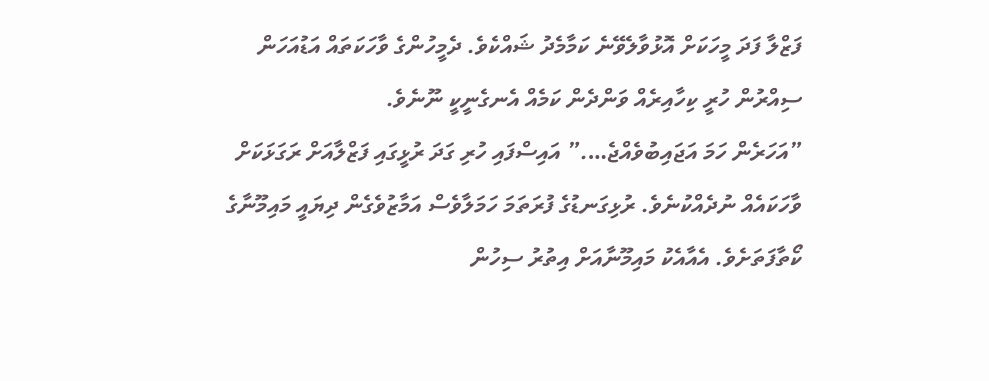ފަޒްލާ ފަދަ މީހަކަށް އޮޅުވާލެވޭނެ ކަމާމެދު ޝައްކެވެ. ދެމީހުންގެ ވާހަކަތައް އަޑުއަހަން ސިއްރުން ހުރީ ކިހާއިރެއް ވަންދެން ކަމެއް އެނގެނީކީ ނޫނެވެ.
”އަހަރެން ހަމަ އަޖައިބުވެއްޖެ….” އައިސްފައި ހުރި ގަދަ ރުޅީގައި ފަޒްލާއަށް ރަގަޅަކަށް ވާހަކައެއް ނުދެއްކުނެވެ. ރުޅިގަނޑުގެ ފުރަތަމަ ހަމަލާވެސް އަމާޒުވެގެން ދިޔައީ މައިމޫނާގެ ކޯތާފަތަށެވެ. އެއާއެކު މައިމޫނާއަށް އިތުރު ސިހުން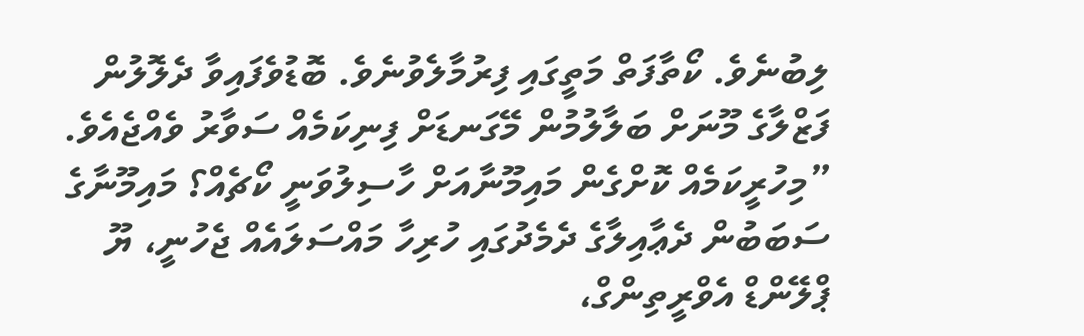ލިބުނެވެ. ކޯތާފަތް މަތީގައި ފިރުމާލެވުނެވެ. ބޮޑުވެފައިވާ ދެލޮލުން ފަޒްލާގެ މޫނަށް ބަލާލުމުން މޭގަނޑަށް ފިނިކަމެއް ސަވާރު ވެއްޖެއެވެ.
”މިހުރީކަމެއް ކޮށްގެން މައިމޫނާއަށް ހާސިލުވަނީ ކޯޗެއް؟ މައިމޫނާގެ ސަބަބުން ދެޢާއިލާގެ ދެމެދުގައި ހުރިހާ މައްސަލައެއް ޖެހުނީ، ޔޫ ޕްލޭންޑް އެވްރީތިންގް،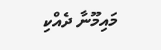މައިމޫނާ ދެއްކި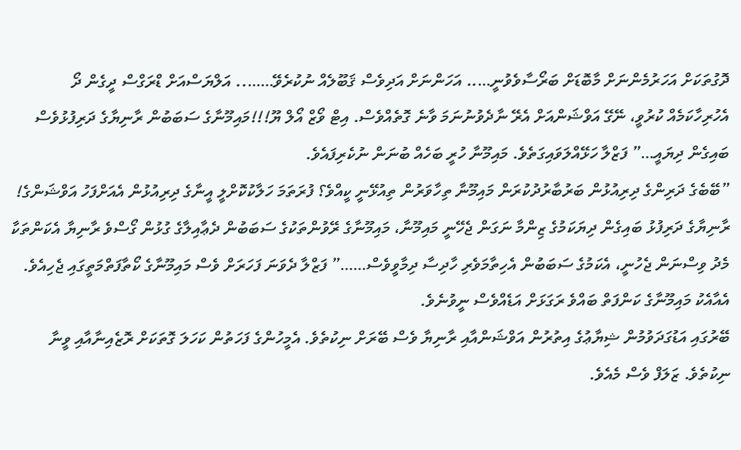ދޮގުތަކަށް އަހަރުމެންނަށް މާބޮޑަށް ބަރޯސާވެވުނީ….. އަހަންނަށް އަދިވެސް ޤަބޫލެއް ނުކުރެވޭ…….. އަލްޔަސްއަށް ޑްރަގްސް ދީގެން ދޯ އެހުރިހާކަމެއް ކުރުވީ، ނޭގޭ އަވްޝަންއަށް އެރޭ ނާދެވުނުނަމަ ވާނެ ގޮތެއްވެސް. އިޓް ވޯޒް އޯލް ޔޫ!!!މައިމޫނާގެ ސަބަބުން ރާނިޔާގެ ދަރިފުޅުވެސް ބައިގެން ދިޔައީ…” ފަޒްލާ ހަޅޭއްލަވައިގަތެވެ. މައިމޫނާ ހުރީ ބަހެއް ބުނަން ނުކެރިފައެވެ.
”ބޭބެގެ ދަރިންގެ ދިރިއުޅުން ބަރުބާރުދުކުރަން މައިމޫނާ ތިހާވަރުން ތިއުޅޭނީ ކީއްވެ؟ ފުރަތަމަ ހަލާކުކޮށްލީ އީނާގެ ދިރިއުޅުން އެއަށްފަހު އަވްޝަންގެ! ރާނިޔާގެ ދަރިފުޅު ބައިގެން ދިޔަކަމުގެ ޒިންމާ ނަގަން ޖެހޭނީ މައިމޫނާ، މައިމޫނާގެ ރޭވުންތަކުގެ ސަބަބުން ދެޢާއިލާގެ ގުޅުން ގޯސްވެ ރާނިޔާ އެކަންތަކާ މެދު ވިސްނަން ޖެހުނީ، އެކަމުގެ ސަބަބުން އެހިތާމަވެރި ހާދިސާ ދިމާވީވެސް……” ފަޒްލާ ދެވަނަ ފަހަރަށް ވެސް މައިމޫނާގެ ކޯތާފަތްމަތީގައި ޖެހިއެވެ. އެއާއެކު މައިމޫނާގެ ކަންފަތް ބައްވެ ރަގަޅަށް އަޑެއްވެސް ނީވުނެވެ.
ބޭރުގައި އަޑުގަދަވުމުން ޝިޔާޢުގެ އިތުރުން އަވްޝަންއާއި ރާނިޔާ ވެސް ބޭރަށް ނިކުތެވެ. އެމީހުންގެ ފަހަތުން ކަހަލަ ގޮތަކަށް ރޮޒެއިނާއާއި ވީނާ ނިކުތެވެ. ޒަލަފް ވެސް މެއެވެ.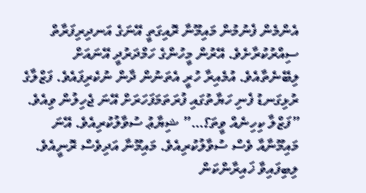އެންމެން ފެނުމުން މައިމޫނާ ރޮއިގަތީ އޭނަގެ އަނދިރިފަރާތް ސިއްރުކުރާށެވެ. އޭރުން މީހުންގެ ހަމްދަރުދީ އޭނައަށް ލިބޭނެތާއެވެ. އުމެއިރާ ހުރީ އެތަނުން ދާން ނުކެރިފައެވެ. ފަޒްލާގެ ރުޅިގަނޑު ފެނި ހަޔާތުގައި ފުރަތަމަފަހަރަށް އޭނަ ޖެހިލުން ވިއެވެ.
”ފަޒްލާ ކިހިނެއް ވީތަ؟…” ޝިޔާޢު ސުވާލުކުރިއެވެ. އޭނަ މައިމޫނާއާ ވެސް ސުވާލުކުރިއެވެ. މައިމޫނާ އަދިވެސް ރޮނީއެވެ. ލިބިފައިވާ ޚައިރާންކަން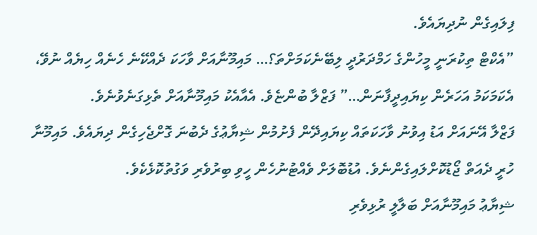ފިލައިގެން ނުދިޔައެވެ.
”އެކްޓް ތިކުރަނީ މީހުންގެ ހަމްދަރުދީ ލިބޭނެކަމަށްތަ؟… މައިމޫނާއަށް ވާހަކަ ދެއްކޭނެ ހެނެއް ހިޔެއް ނުވޭ، އެކަމަކަމު އަހަރެން ކިޔައިދީފާނަން…” ފަޒްލާ ބުންޏެވެ. އެއާއެކު މައިމޫނާއަށް ތެޅިގަނެވުނެވެ.
ފަޒްލާ އޭނައަށް އަޑު އިވުނު ވާހަކަތައް ކިޔައިދޭން ފެށުމުން ޝިޔާޢުގެ ދެބުނަ ގޮށްޖެހިގެން ދިޔައެވެ. މައިމޫނާ ހުރީ ދެއަތް ޖޯޑުކޮށްލައިގެންނެވެ. އުޑުބޮލަށް ވެއްޓުނުހެން ހީވި ބިރުވެރި ވަގުތުކޮޅެކެވެ.
ޝިޔާޢު މައިމޫނާއަށް ބަލާލީ ރުޅިވެރި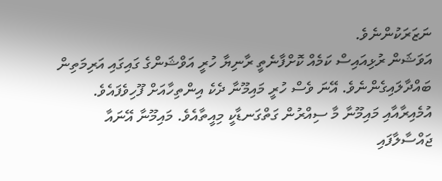ނަޒަރަކުންނެވެ.
އަވަޝަން ރުޅިއައިސް ކަމެއް ކޮށްފާނެތީ ރާނިޔާ ހުރީ އަވްޝަންގެ ގައިގައި އަރިމަތިން ބައްދާލައިގެންނެވެ. އޭނަ ވެސް ހުރީ މައިމޫނާ ދެކެ އިންތިހާއަށް ފޫހިވެފައެވެ. އުމެއިރާއާއި މައިމޫނާ މާ ސިއްރުން ގަތްގަނޑާކީ މިއީތާއެވެ. މައިމޫނާ އޭނައާ ޖައްސާލާފައި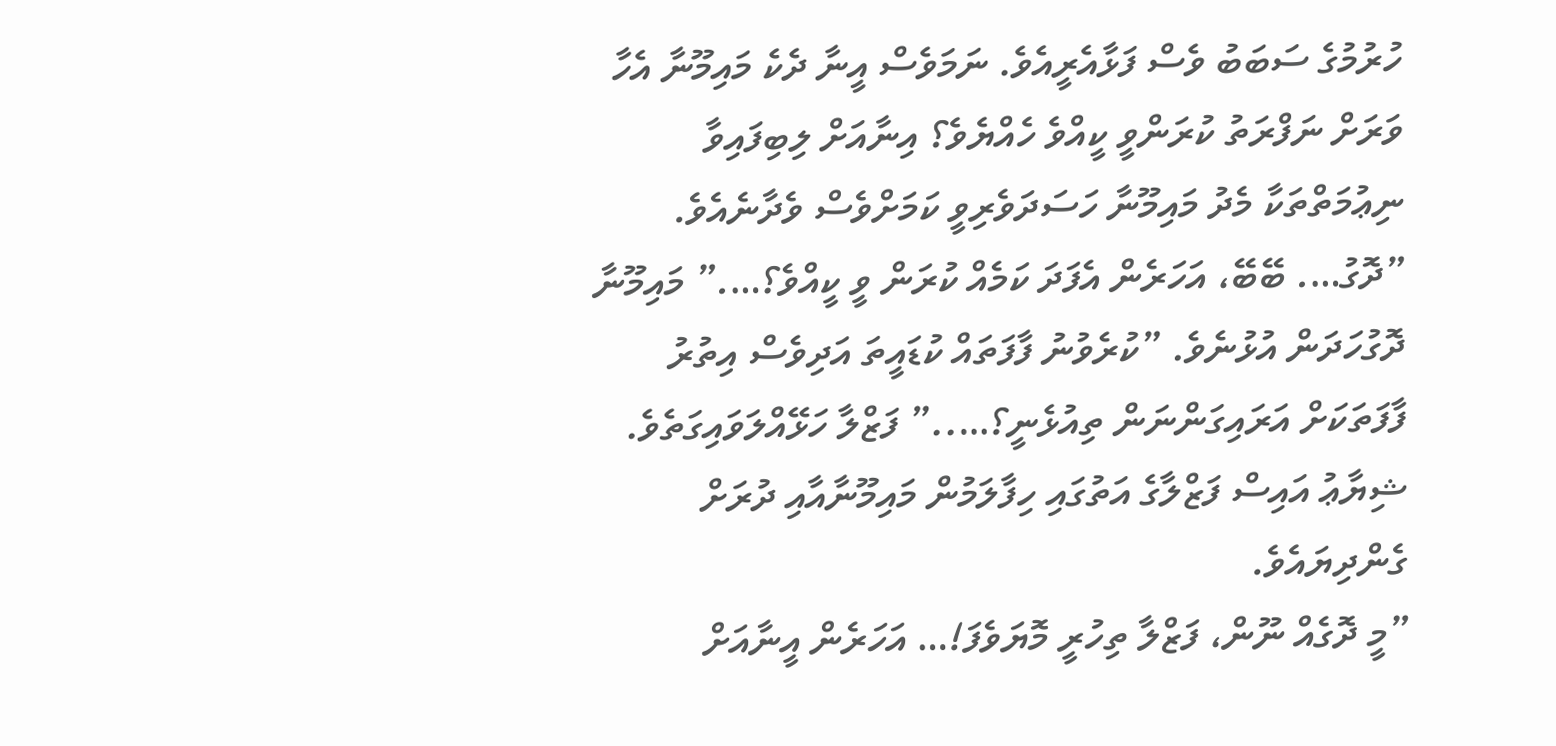ހުރުމުގެ ސަބަބު ވެސް ފަޅާއެރީއެވެ. ނަމަވެސް އީނާ ދެކެ މައިމޫނާ އެހާ ވަރަށް ނަފްރަތު ކުރަންވީ ކީއްވެ ހެއްޔެވެ؟ އިނާއަށް ލިބިފައިވާ ނިޢުމަތްތަކާ މެދު މައިމޫނާ ހަސަދަވެރިވީ ކަމަށްވެސް ވެދާނެއެވެ.
”ދޮގު…. ބޭބޭ، އަހަރެން އެފަދަ ކަމެއް ކުރަން ވީ ކީއްވެ؟….” މައިމޫނާ ދޮގުހަދަން އުޅުނެވެ. ”ކުރެވުނު ފާފަތައް ކުޑައީތަ އަދިވެސް އިތުރު ފާފަތަކަށް އަރައިގަންނަން ތިއުޅެނީ؟…..” ފަޒްލާ ހަޅޭއްލަވައިގަތެވެ. ޝިޔާޢު އައިސް ފަޒްލާގެ އަތުގައި ހިފާލަމުން މައިމޫނާއާއި ދުރަށް ގެންދިޔައެވެ.
”މީ ދޮގެއް ނޫން، ފަޒްލާ ތިހުރީ މޮޔަވެފަ!… އަހަރެން އީނާއަށް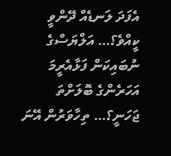އެފަދަ ލަނޑެއް ދޭންވީ ކީއްވެ؟… އަލްޔަސްގެ ނުބައިކަން ފަޅާއެރީމަ އަހަރެންގެ ބޮލަށްތަ ޖަހަނީ؟… ތިހާވަރުން އޭނަ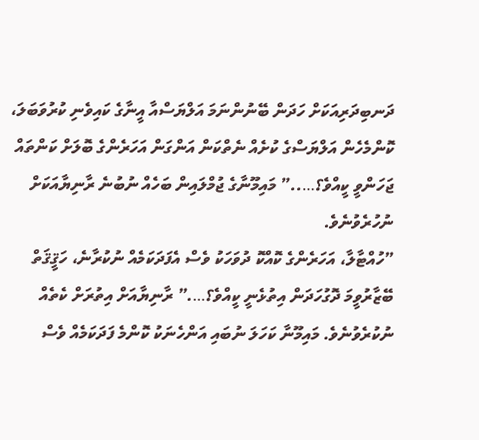ދަނބިދަރިއަކަށް ހަދަން ބޭނުންނަމަ އަލްޔަސްއާ އީނާގެ ކައިވެނި ކުރުވަބަލަ، ކޮންމެހެން އަލްޔަސްގެ ކުށެއް ނެތްކަން އަންގަން އަހަރެންގެ ބޮލަށް ކަންތައް ޖަހަންވީ ކީއްވެ؟…..” މައިމޫނާގެ ޖުމްލައިން ބަހެއް ނުބުނެ ރާނިޔާއަކަށް ނުހުރެވުނެވެ.
”ހުއްޓާލާ، އަހަރެންގެ ކޮއްކޮ ދުވަހަކު ވެސް އެފަދަކަމެއް ނުކުރާނެ، ހަޤީޤަތް ބޭޒާރުވީމަ ދޮގުހަދަން އިތުޅެނީ ކީއްވެ؟….” ރާނިޔާއަށް އިތުރަށް ކެތެއް ނުކުރެވުނެވެ. މައިމޫނާ ކަހަލަ ނުބައި އަންހެނަކު ކޮންމެ ފަދަކަމެއް ވެސް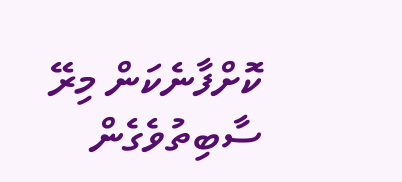ކޮށްފާނެކަން މިރޭ ސާބިތުވެގެން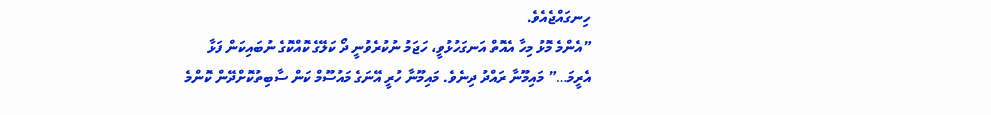ހިނގައްޖެއެވެ.
”އެންމެ މޮޅު މިހާ އެއޮތް އަނގަހުޅުވީ، ހަޖަމު ނުކުރެވުނީ ދޯ ކަލޭގެ ކޮއްކޮގެ ނުބައިކަން ފަޅާ އެރީމަ…” މައިމޫނާ ރައްދު ދިނެވެ. މައިމޫނާ ހުރީ އޭނަގެ މައުސޫމް ކަން ސާބިތުކޮށްދޭން ކޮންމެ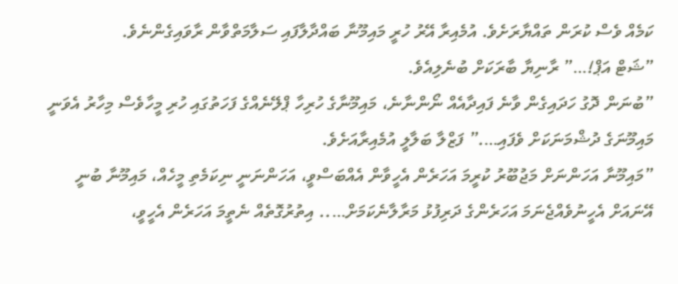ކަމެއް ވެސް ކުރަން ތައްޔާރަށެވެ. އުމެއިރާ އޭރު ހުރީ މައިމޫނާ ބައްދާލާފައި ސަލާމަތްވާން ރާވައިގެންނެވެ.
”ޝަޓް އަޕް!…” ރާނިޔާ ބާރަކަށް ބުނެލިއެވެ.
”ބުނަން ދޮގު ހަދައިގެން ވާނެ ފައިދާއެއް ނޯންނާނެ، މައިމޫނާގެ ހުރިހާ ޕްލޭނެއްގެ ފަހަތުގައި ހުރި މީހާވެސް މިހާރު އެވަނީ މައިމޫނަގެ ދުޝްމަނަކަށް ވެފައި….” ފަޒްލާ ބަލާލީ އުމެއިރާއަށެވެ.
”މައިމޫނާ އަހަންނަށް މަޖުބޫރު ކުރީމަ އަހަރެން އެހީވާން އެއްބަސްވީ، އަހަންނަނީ ނިކަމެތި މީހެއް، މައިމޫނާ ބުނީ އޭނައަށް އެހީނުވެއްޖެނަމަ އަހަރެންގެ ދަރިފުޅު މަރާލާނެކަމަށް….. އިތުރުގޮތެއް ނެތީމަ އަހަރެން އެހީވީ،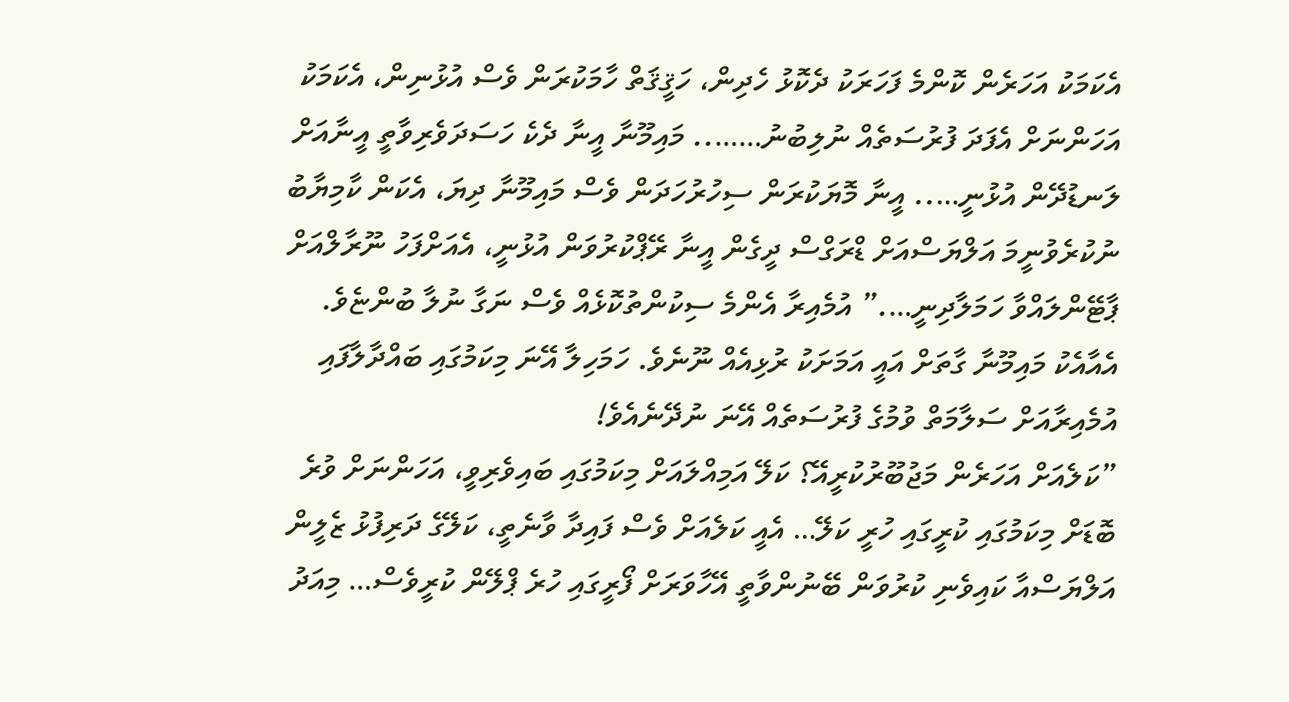އެކަމަކު އަހަރެން ކޮންމެ ފަހަރަކު ދެކޮޅު ހެދިން، ހަޤީޤަތް ހާމަކުރަން ވެސް އުޅުނިން، އެކަމަކު އަހަންނަށް އެފަދަ ފުރުސަތެއް ނުލިބުނު…….. މައިމޫނާ އީނާ ދެކެ ހަސަދަވެރިވާތީ އީނާއަށް ލަނޑުދޭން އުޅުނީ….. އީނާ މޮޔަކުރަން ސިހުރުހަދަން ވެސް މައިމޫނާ ދިޔަ، އެކަން ކާމިޔާބު ނުކުރެވުނީމަ އަލްޔަސްއަށް ޑްރަގްސް ދީގެން އީނާ ރޭޕްކުރުވަން އުޅުނީ، އެއަށްފަހު ނޫރާލްއަށް ޕާޓޭންލައްވާ ހަމަލާދިނީ….” އުމެއިރާ އެންމެ ސިކުންތުކޮޅެއް ވެސް ނަގާ ނުލާ ބުންޏެވެ. އެއާއެކު މައިމޫނާ ގާތަށް އައީ އަމަށަކު ރުޅިއެއް ނޫނެވެ. ހަމަހިލާ އޭނަ މިކަމުގައި ބައްދާލާފައި އުމެއިރާއަށް ސަލާމަތް ވުމުގެ ފުރުސަތެއް އޭނަ ނުދޭނެއެވެ!
”ކަލެއަށް އަހަރެން މަޖުބޫރުކުރީއޭ؟ ކަލޭ އަމިއްލައަށް މިކަމުގައި ބައިވެރިވީ، އަހަންނަށް ވުރެ ބޮޑަށް މިކަމުގައި ކުރީގައި ހުރީ ކަލޭ… އެއީ ކަލެއަށް ވެސް ފައިދާ ވާނެތީ، ކަލޭގެ ދަރިފުޅު ޒެލީން އަލްޔަސްއާ ކައިވެނި ކުރުވަން ބޭނުންވާތީ އޭހާވަރަށް ފޯރީގައި ހުރެ ޕްލޭން ކުރީވެސް… މިއަދު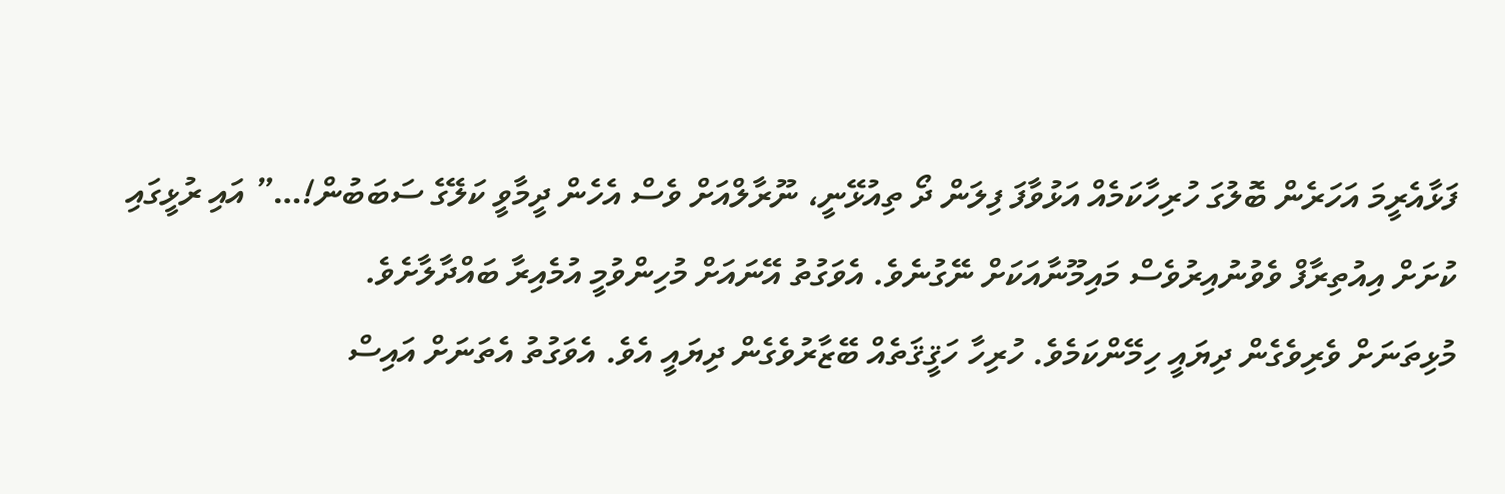ފަޅާއެރީމަ އަހަރެން ބޮލުގަ ހުރިހާކަމެއް އަޅުވާފަ ފިލަން ދޯ ތިއުޅޭނީ، ނޫރާލްއަށް ވެސް އެހެން ދީމާވީ ކަލޭގެ ސަބަބުން!…” އައި ރުޅީގައި ކުށަށް އިއުތިރާފް ވެވުނުއިރުވެސް މައިމޫނާއަކަށް ނޭގުނެވެ. އެވަގުތު އޭނައަށް މުހިންވުމީ އުމެއިރާ ބައްދާލާށެވެ.
މުޅިތަނަށް ވެރިވެގެން ދިޔައީ ހިމޭންކަމެވެ. ހުރިހާ ހަޤީޤަތެއް ބޭޒާރުވެގެން ދިޔައީ އެވެ. އެވަގުތު އެތަނަށް އައިސް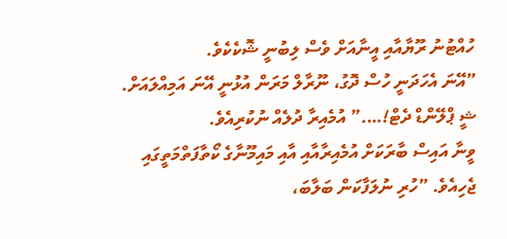ހުއްޓުނު ރޫޔާއާއި އީނާއަށް ވެސް ލިބުނީ ޝޮކެކެވެ.
”އޭނަ އެހަދަނީ ހުސް ދޮގު، ނޫރާލް މަރަން އުޅުނީ އޭނަ އަމިއްލައަށް. ޝީ ޕްލޭންޑް ދެޓް!….” އުމެއިރާ ދުލެއް ނުކުރިއެވެ.
ވީނާ އައިސް ބާރަކަށް އުމެއިރާއާއި އާއި މައިމޫނާގެ ކޯތާފަތްމަތީގައި ޖެހިއެވެ. ”ހުރި ނުލަފާކަން ބަލާބަ،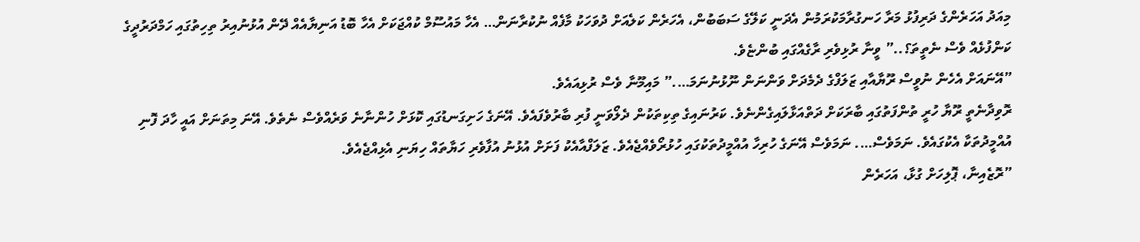މިއަދު އަހަރެންގެ ދަރިފުޅު މަރާ ހަނގުރާމަކުރަމުން އެދަނީ ކަލޭގެ ސަބަބުން، އެހަރެން ކަލެއަށް ދުވަހަކު މާފެއް ނުކުރާނަން… އެހާ މައުސޫމް ކުއްޖަކަށް އެހާ ބޮޑު އަނިޔާއެއް ދޭން އުޅުނުއިރު ތިހިތުގައި ހަމްދަރުދީގެ ކަންފުޅެއް ވެސް ނެތީތަ؟..” ވީނާ ރުޅިވެރި ރާގެއްގައި ބުންޏެވެ.
”އޭނައަށް އެހެން ނުވީސް ރޫޔާއާއި ޒަލަފްގެ ދެމެދަށް ވަންނަން ނޫޅުނުނަމަ….” މައިމޫނާ ވެސް ރުޅިއައެވެ.
ރޮވިދާނެތީ ރޫޔާ ހުރީ ތުންފަތުގައި ބާރަކަށް ދަތްއަޅާލައިގެންނެވެ. ކަރުނައިގެ ތިކިތަކުން ދެލޯވަނީ ފުރި ބާރުވެފައެވެ. އޭނަގެ ހަށިގަނޑުގައި ކޮޅަށް ހުންނާނެ ވަރެއްވެސް ނެތެވެ. އޭނަ މިތަނަށް އައީ ހާދަ ފޮނި އުއްމީދުތަކާ އެކުގައެވެ. ނަމަވެސް…. ނަމަވެސް އޭނަގެ ހުރިހާ އުއްމީދުތަކުގައި ހުޅުރޯވެއްޖެއެވެ. ޒަލަފްއާއެކު ފަށަށް އުޅުނު އުފާވެރި ހަޔާތައް ހިޔަނި އެޅިއްޖެއެވެ.
”ރޮޒެއިނާ، ޕޮލިހަށް ގުޅާ، އަހަރެން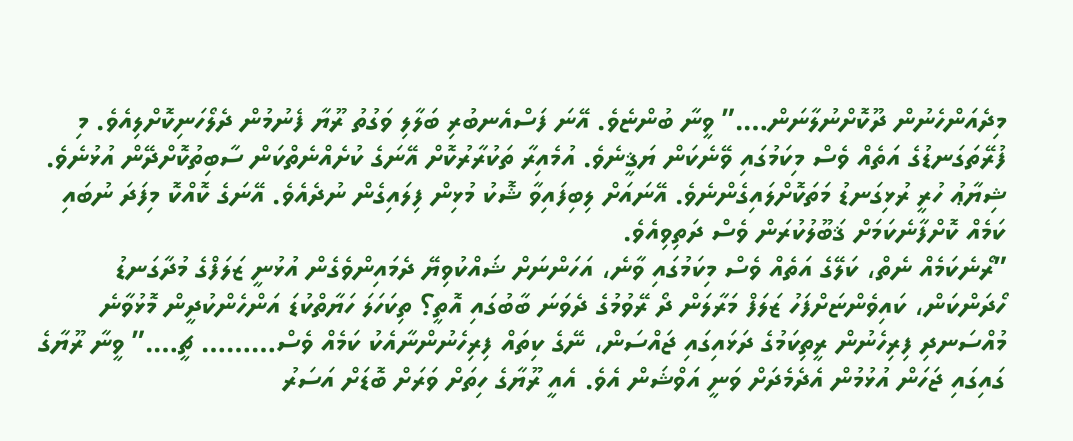މިދެއަންހެނުން ދޫކޮށްނުލާނަން….” ވީނާ ބުންޏެވެ. އޭނަ ފަސްއެނބުރި ބަލާލި ވަގުތު ރޫޔާ ފެނުމުން ދެލޯހަނިކޮށްލިއެވެ. މި ފުރޭތަގަނޑުގެ އަތެއް ވެސް މިކަމުގައި ވޭނެކަން ޔަޤީނެވެ. އުމެއިރާ ތަކުރާރުކޮށް އޭނަގެ ކުށެއްނެތްކަން ސާބިތުކޮށްދޭން އުޅުނެވެ.
ޝިޔާޢު ހުރީ ރުޅިގަނޑު މަތަކޮށްލައިގެންނެވެ. އޭނައަށް ލިބިފައިވާ ޝޮކު މުޅިން ފިލައިގެން ނުދެއެވެ. އޭނަގެ ކޮއްކޮ މިފަދަ ނުބައި ކަމެއް ކޮށްފާނެކަމަށް ޤަބޫލުކުރަން ވެސް ދަތިވިއެވެ.
”ރޯނެކަމެއް ނެތް، ކަލޭގެ އަތެއް ވެސް މިކަމުގައި ވާނެ، އަހަންނަށް ޝައްކުވިޔޭ ދެމައިންވެގެން އުޅުނީ ޒަލަފްގެ މުދާގަނޑު ހޯދަންކަން، ކައިވެންޏަށްފަހު ޒަލަފް މަރާލަން ދޯ ރޭވުމުގެ ދެވަނަ ބާބުގައި އޮތީ؟ ތިކަހަލަ ހަޔާތްކުޑަ އަންހެންކުދީން މޮޅުވާނެ މުއްސަނދި ފިރިހެނުން ރީތިކަމުގެ ދަޅައިގައި ޖައްސަން، ނޭގެ ކިތައް ފިރިހެނުންނާއެކު ކަމެއް ވެސް……… ޗީ….” ވީނާ ރޫޔާގެ ގައިގައި ޖަހަން އުޅުމުން އެދެމެދަށް ވަނީ އަވްޝަން އެވެ. އެއީ ރޫޔާގެ ހިތަށް ވަރަށް ބޮޑަށް އަސަރު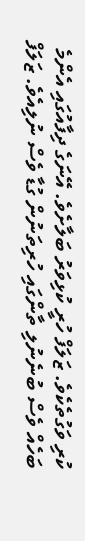ކުރި ވަގުތެކެވެ. ޒަލަފް ހުރީ ކުޅިވަރު ބަލާށެވެ. އޭނަގެ ދިފާއުގައި އެންމެ ބަހެއް ވެސް ބުނެނުލި ތާންގައި ހުރިތަނުން ގުޑާ ވެސް ނުލިއެވެ. ޒަލަފް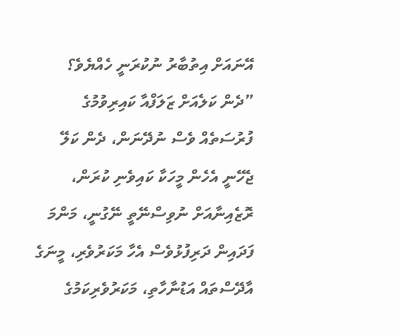އޭނައަށް އިތުބާރު ނުކުރަނީ ހެއްޔެވެ؟
”ދެން ކަލެއަށް ޒަލަފްއާ ކައިރިވުމުގެ ފުރުސަތެއް ވެސް ނުދޭނަން، ދެން ކަލޭ ޖެހޭނީ އެހެން މީހަކާ ކައިވެނި ކުރަން، ރޮޒެއިނާއަށް ނުވިސްނޭތީ ނޭގުނީ، މަންމަ ފަދައިން ދަރިފުޅުވެސް އެހާ މަކަރުވެރި، މީނަގެ އާދޭސްތައް އަޑުނާހާތި، މަކަރުވެރިކަމުގެ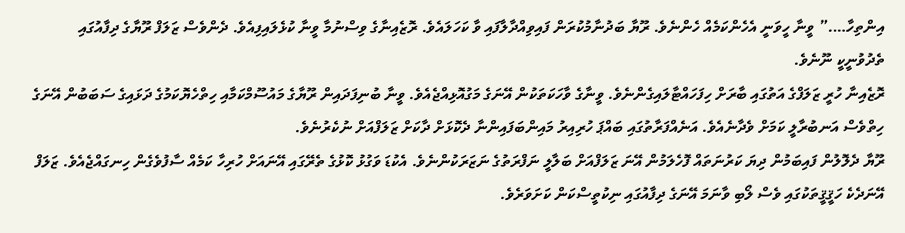އިންތިހާ….” ވީނާ ހީވަނީ އެހެންކަމެއް ހެންނެވެ. ރޫޔާ ބަދުނާމުކުރަން ފައިވިއްދާލާފައި ވާ ކަހަލައެވެ. ރޮޒެއިނާގެ ވިސްނުމާ ވީނާ ކުޅެލައިފިއެވެ. ދެންވެސް ޒަލަފް ރޫޔާގެ ދިފާއުގައި ތެދުވުނީކީ ނޫނެވެ.
ރޮޒެއިނާ ހުރީ ޒަލަފްގެ އަތުގައި ބާރަށް ހިފަހައްޓާލައިގެންނެވެ. ވީނާގެ ވާހަކަތަކުން އޭނަގެ މަގުއޮޅިއްޖެއެވެ. ވީނާ ބުނިފަދައިން ރޫޔާގެ މައުސޫމްކަމާއި ހިތްހެޔޮކަމުގެ ދަޅައިގެ ސަބަބުން އޭނަގެ ހިތްވެސް އަނބުރާލީ ކަމަށް ވެދާނެއެވެ. އަނެއްފަރާތުގައި ބައްޕަ ހުރިއިރު މައިންބަފައިންނާ ދެކޮޅަށް ދާކަށް ޒަލަފްއަށް ނުކެރުނެވެ.
ރޫޔާ ދެލޮލުން ފައިބަމުން ދިޔަ ކަރުނަތައް ފޮހެލަމުން އޭނަ ޒަލަފްއަށް ބަލާލީ ނަފްރަތުގެ ނަޒަރަކުންނެވެ. އެކުޑަ ވަގުޅު ކޮޅުގެ ތެރޭގައި އޭނައަށް ހުރިހާ ކަމެއް ސާފުވެގެން ހިނގައްޖެއެވެ. ޒަލަފް އޭނަދެކެ ހަޤީޤީތަކުގައި ވެސް ލޯބި ވާނަމަ އޭނަގެ ދިފާއުގައި ނިކުތީސްކަން ކަށަވަރެވެ.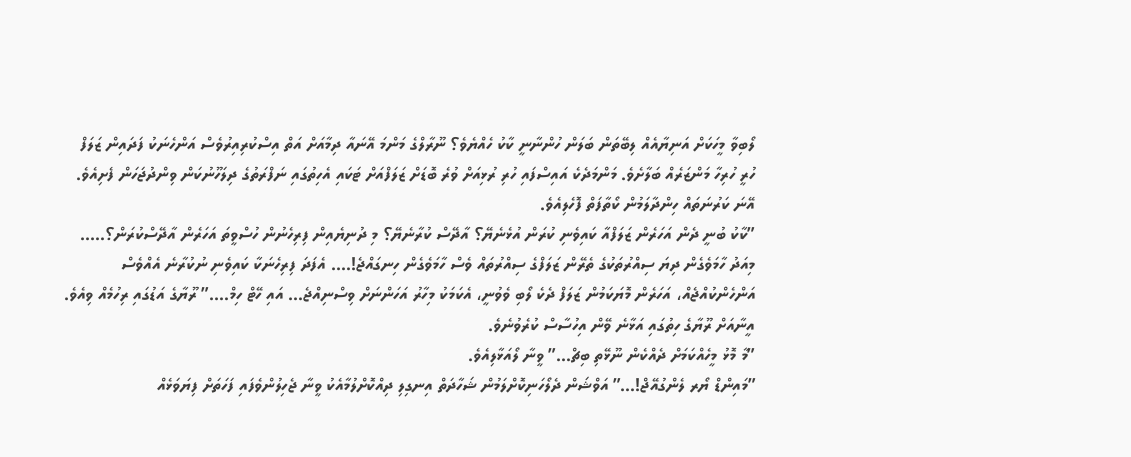ލޯބިވާ މީހަކަށް އަނިޔާއެއް ލިބޭތަން ބަލަން ހުންނާނީ ކާކު ހެއްޔެވެ؟ ނޫރާލްގެ މަންމަ އޭނައާ ދިމާއަށް އަތް އިސްކުރިއިރުވެސް އަންހެނަކު ފަދައިން ޒަލަފް ހުރީ ހުރިހާ މަންޒަރެއް ބަލާށެވެ. މަންމަދެކެ އައިސްފައި ހުރި ރުޅިއަށް ވުރެ ބޮޑަށް ޒަލަފްއަށް ޓަކައި އެހިތުގައި ނަފްރަތުގެ ދިލަހޫނުކަން ވިންދުޖަހަން ފެށިއެވެ. އޭނަ ކަރުނަތައް ހިންދާލަމުން ކޯތާފަތް ފޮހެލިއެވެ.
”ކާކު ބުނީ ދެން އަހަރެން ޒަލަފްއާ ކައިވެނި ކުރަން އުޅެނެޔޭ؟ އާދޭސް ކުރާނެޔޭ؟ މި ދުނިޔެއިން ފިރިހެނުން ހުސްވީތަ އަހަރެން އާދޭސްކުރަން؟….. މިއަދު ހާމަވެގެން ދިޔަ ސިއްރުތަކުގެ ތެރޭން ޒަލަފްގެ ސިއްރުތައް ވެސް ހާމަވެގެން ހިނގައްޖެ!…. އެފަދަ ފިރިހެނަކާ ކައިވެނި ނުކުރާނެ އެއްވެސް އަންހެންކުއްޖެއް، އަހަރެން މޮޔަކަމުން ޒަލަފް ދެކެ ލޯބި ވެވުނީ، އެކަމަކު މިހާރު އަހަންނަށް ވިސްނިއްޖެ… އައި ހޭޓް ހިމް….” ރޫޔާގެ އަޑުގައި ރިހުމެއް ވިއެވެ. އީނާއަށް ރޫޔާގެ ހިތުގައި އަޅާނެ ވޭން އިހުސާސް ކުރެވުނެވެ.
”މާ މޮޅު މީހެއްކަމަށް ދެއްކެން ނޫޅޭތި ބިޗް…” ވީނާ ލޯއަޅާލިއެވެ.
”މައިންޑް ޔޯރ ލެންގުއޭޖް!…” އަވްޝަން ދެލޯހަނިކޮށްލަމުން ޝަހާދަތް އިނގިލި ދިއްކޮށްލުމާއެކު ވީނާ ޖެހިލުންވެފައި ފަހަތަށް ފިޔަވަޅެއް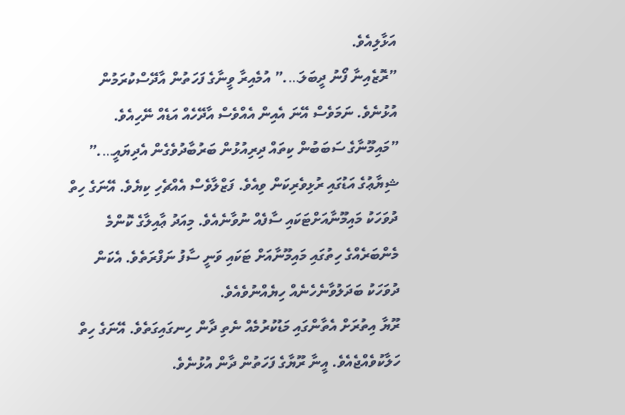އަޅާލިއެވެ.
”ރޮޒެއިނާ ފޯނު ދީބަލަ….” އުމެއިރާ ވީނާގެ ފަހަތުން އާދޭސްކުރަމުން އުޅުނެވެ. ނަމަވެސް އޭނަ އެއިން އެއްވެސް އާދޭހެއް އަޑެއް ނޭހިއެވެ.
”މައިމޫނާގެ ސަބަބުން ކިތައް ދިރިއުޅުން ބަރުބާދުވެގެން އެދިޔައީ….” ޝިޔާޢުގެ އަޑުގައި ރުޅިވެރިކަން ވިއެވެ. ފަޒްލާވެސް އެއްޗެހި ކިޔެވެ. އޭނަގެ ހިތް ދުވަހަކު މައިމޫނާއަށްޓަކައި ސާފެއް ނުވާނެއެވެ. މިއަދު ޢާއިލާގެ ކޮންމެ މެންބަރެއްގެ ހިތުގައި މައިމޫނާއަށް ޓަކައި ވަނީ ސާފު ނަފްރަތެވެ. އެކަން ދުވަހަކު ބަދަލުވާނެހެނެއް ހިޔެއްނުވެއެވެ.
ރޫޔާ އިތުރަށް އެތާންގައި މަޑުކުރުމެއް ނެތި ދާން ހިނގައިގަތެވެ. އޭނަގެ ހިތް ހަލާކުވެއްޖެއެވެ. އީނާ ރޫޔާގެ ފަހަތުން ދާން އުޅުނެވެ.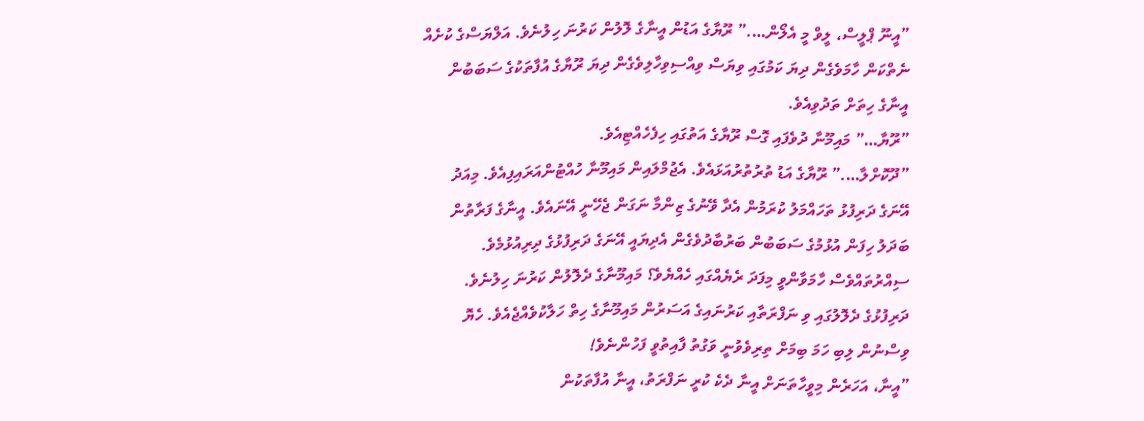”އީނޫ ޕްލީސް، ލީވް މީ އެލޯން….” ރޫޔާގެ އަޑުން އީނާގެ ލޮލުން ކަރުނަ ހިލުނެވެ. އަލްޔަސްގެ ކުށެއް ނެތްކަން ހާމަވެގެން ދިޔަ ކަމުގައި ވިޔަސް ވިއްސިވިހާލިވެގެން ދިޔަ ރޫޔާގެ އުފާތަކުގެ ސަބަބުން އީނާގެ ހިތަށް ތަދުވިއެވެ.
”ރޫޔާ…” މައިމޫނާ ދުވެފައި ގޮސް ރޫޔާގެ އަތުގައި ހިފެހެއްޓިއެވެ.
”ދޫކޮށްލާ….” ރޫޔާގެ އަޑު ތުރުތުރުއަޅައެވެ. އެޖުމްލައިން މައިމޫނާ ހުއްޓުންއަރައިފިއެވެ. މިއަދު އޭނަގެ ދަރިފުޅު ތަހައްމަލު ކުރަމުން އެދާ ވޭނުގެ ޒިންމާ ނަގަން ޖެހޭނީ އޭނައެވެ. އީނާގެ ފަރާތުން ބަދަލު ހިފަން އުޅުމުގެ ސަބަބުން ބަރުބާދުވެގެން އެދިޔައީ އޭނަގެ ދަރިފުޅުގެ ދިރިއުޅުމެވެ. ސިއްރުތައްވެސް ހާމަވާންވީ މިފަދަ ރެޔެއްގައި ހެއްޔެވެ؟ މައިމޫނާގެ ދެލޮލުން ކަރުނަ ހިލުނެވެ. ދަރިފުޅުގެ ދެލޮލުގައި ވި ނަފްރަތާއި ކަރުނައިގެ އަސަރުން މައިމޫނާގެ ހިތް ހަލާކުވެއްޖެއެވެ. ހެޔޮ ވިސްނުން ލިބި ހަމަ ބިމަށް ތިރިވެވުނީ ވަގުތު ފާއިތުވީ ފަހުންނެވެ!
”އީނާ، އަހަރެން މިވީހާތަނަށް އީނާ ދެކެ ކުރީ ނަފްރަތު، އީނާ އުފާތަކުން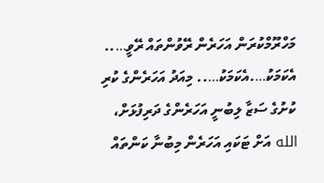މަހްރޫމްކުރަން އަހަރެން ރޭވުންތައް ރޭވީ….. އެކަމަކު….އެކަމަކު….. މިއަދު އަހަރެންގެ ކުރި ކުށުގެ ސަޒާ ލިބުނީ އަހަރެންގެ ދަރިފުޅަށް، الله އަށް ޓަކައި އަހަރެން މިބުނާ ކަންތައް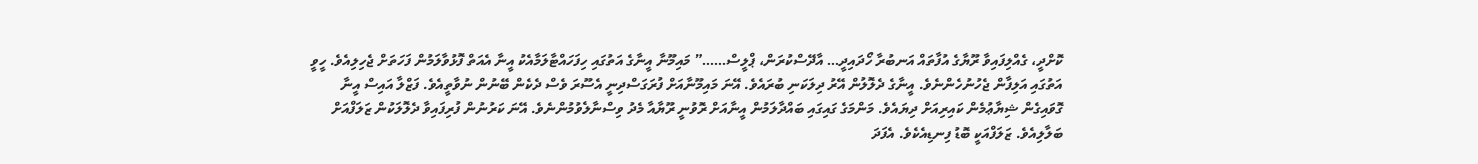ކޮށްދީ، ގެއްލިފައިވާ ރޫޔާގެ އުފާތައް އަނބުރާ ހޯދައިދީ… އާދޭސްކުރަން، ޕްލީސް……” މައިމޫނާ އީނާގެ އަތުގައި ހިފަހައްޓާލަމާއެކު އީނާ އެއަތް ފޮޅުވާލަމުން ފަހަތަށް ޖެހިލިއެވެ. ހީވީ އަތުގައި އަލިފާން ޖެހުނުހެންނެވެ. އީނާގެ ދެލޮލުން އޭރު ދިލަކަނި ބުރައެވެ. އޭނަ މައިމޫނާއަށް ފުރަގަސްދިނީ އެސޫރަ ވެސް ދެކެން ބޭނުން ނުވާތީއެވެ. ފަޒްލާ އައިސް އީނާ ގޮވައިގެން ޝިޔާޢުމެން ކައިރިއަށް ދިޔައެވެ. މަންމަގެ ގައިގައި ބައްދާލަމުން އީނާއަށް ރޮވުނީ ރޫޔާއާ މެދު ވިސްނާލެވުމުންނެވެ. އޭނަ ކަރުނުން ފުރިފައިވާ ދެލޮލަކުން ޒަލަފްއަށް ބަލާލިއެވެ. ޒަލަފްއަކީ ބޮޑު ފިނޑިއެކެވެ. އެފަދަ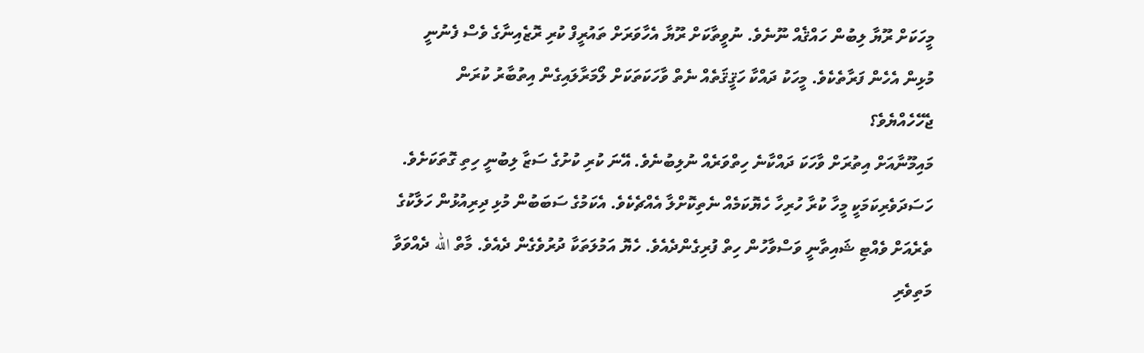މީހަކަށް ރޫޔާ ލިބުން ހައްޤެއް ނޫނެވެ. ނުވީތާކަށް ރޫޔާ އެހާވަރަށް ތައުރީފް ކުރި ރޮޒެއިނާގެ ވެސް ފެނުނީ މުޅިން އެހެން ފަރާތެކެވެ. މީހަކު ދައްކާ ހަޤީޤަތެއް ނެތް ވާހަކަތަކަށް ލޯމަރާލައިގެން އިތުބާރު ކުރަން ޖެހޭހެއްޔެވެ؟
މައިމޫނާއަށް އިތުރަށް ވާހަކަ ދައްކާނެ ހިތްވަރެއް ނުލިބުނެވެ. އޭނަ ކުރި ކުށުގެ ސަޒާ ލިބުނީ ހިތި ގޮތަކަށެވެ.
ހަސަދަވެރިކަމަކީ މީހާ ކުރާ ހުރިހާ ހެޔޮކަމެއް ނެތިކޮށްލާ އެއްޗެކެވެ. އެކަމުގެ ސަބަބުން މުޅި ދިރިއުޅުން ހަލާކުގެ ތެރެއަށް ވެއްޓި ޝައިތާނީ ވަސްވާހުން ހިތް ފުރިގެންދެއެވެ. ހެޔޮ އަމުލަތަކާ ދުރުވެގެން ދެއެވެ. މާތް الله ދެއްވަވާ މަތިވެރި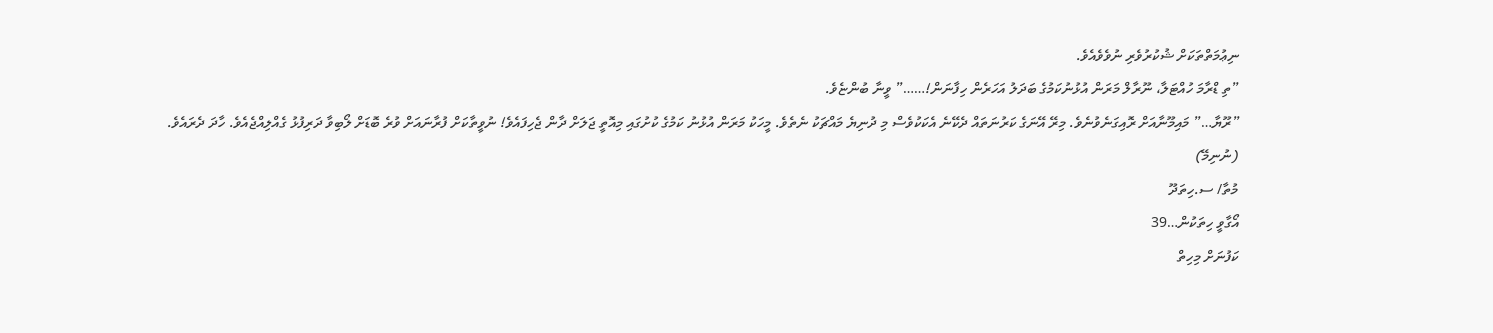ނިޢުމަތްތަކަށް ޝުކުރުވެރި ނުވެވެއެވެ.
”ތި ޑްރާމަ ހުއްޓަލާ، ނޫރާލް މަރަން އުޅުނުކަމުގެ ބަދަލު އަހަރެން ހިފާނަން!……” ވީނާ ބުންޏެވެ.
”ރޫޔާ…” މައިމޫނާއަށް ރޮއިގަނެވުނެވެ. މިރޭ އޭނަގެ ކަރުނަތައް ދެކޭނެ އެކަކުވެސް މި ދުނިޔެ މައްޗަކު ނެތެވެ. މީހަކު މަރަން އުޅުނު ކަމުގެ ކުށުގައި މިއޮތީ ޖަލަށް ދާން ޖެހިފައެވެ! ނުވީތާކަށް ފުރާނައަށް ވުރެ ބޮޑަށް ލޯބިވާ ދަރިފުޅު ގެއްލިއްޖެއެވެ. ހާދަ ދެރައެވެ.
(ނުނިމޭ)
މުތާ/ ސ.ހިތަދޫ
އޯގާވީ ހިތަކުން…39
ކަފުނަށް މިހިތް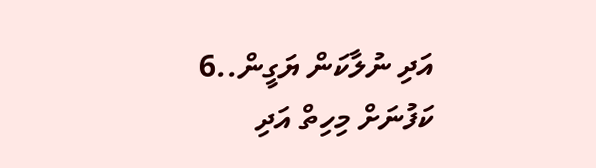އަދި ނުލާކަން ޔަގީން..6
ކަފުނަށް މިހިތް އަދި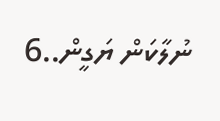ނުލާކަން ޔަގީން..6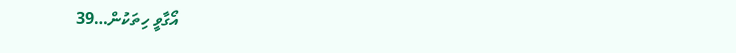އޯގާވީ ހިތަކުން…39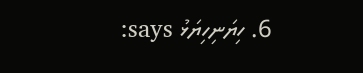6. ހިޔަނިހިޔަޅު says: